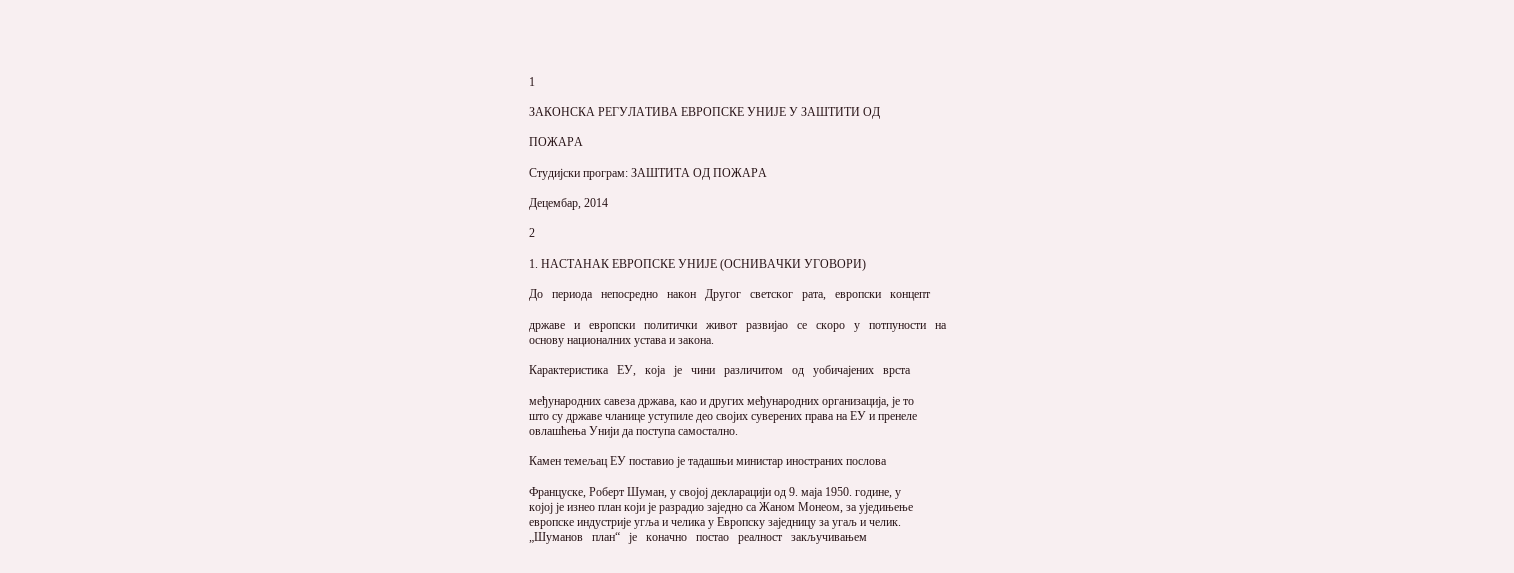1

ЗАКОНСКА РЕГУЛАТИВА ЕВРОПСКЕ УНИЈЕ У ЗАШТИТИ ОД

ПОЖАРА

Студијски програм: ЗАШТИТА ОД ПОЖАРА

Децембар, 2014

2

1. НАСТАНАК ЕВРОПСКЕ УНИЈЕ (ОСНИВАЧКИ УГОВОРИ)

До   периода   непосредно   након   Другог   светског   рата,   европски   концепт

државе   и   европски   политички   живот   развијао   се   скоро   у   потпуности   на
основу националних устава и закона.

Карактеристика   ЕУ,   која   је   чини   различитом   од   уобичајених   врста

међународних савеза држава, као и других међународних организација, је то
што су државе чланице уступиле део својих суверених права на ЕУ и пренеле
овлашћења Унији да поступа самостално.

Камен темељац ЕУ поставио је тадашњи министар иностраних послова

Француске, Роберт Шуман, у својој декларацији од 9. маја 1950. године, у
којој је изнео план који је разрадио заједно са Жаном Монеом, за уједињење
европске индустрије угља и челика у Европску заједницу за угаљ и челик.
„Шуманов   план“   је   коначно   постао   реалност   закључивањем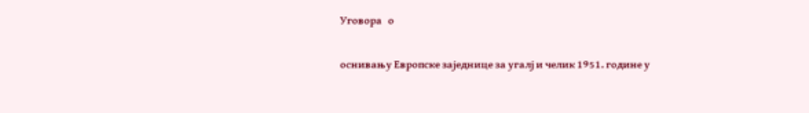Уговора   о

оснивању Европске заједнице за угалј и челик 1951. године у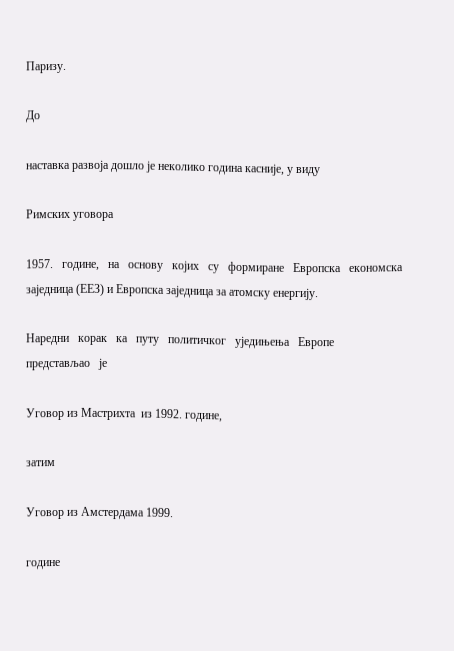Паризу.

До

наставка развоја дошло је неколико година касније, у виду

Римских уговора

1957.   године,   на   основу   којих   су   формиране   Европска   економска
заједница (ЕЕЗ) и Европска заједница за атомску енергију.

Наредни   корак   ка   путу   политичког   уједињења   Европе   представљао   је

Уговор из Мастрихта  из 1992. године,

затим

Уговор из Амстердама 1999.

године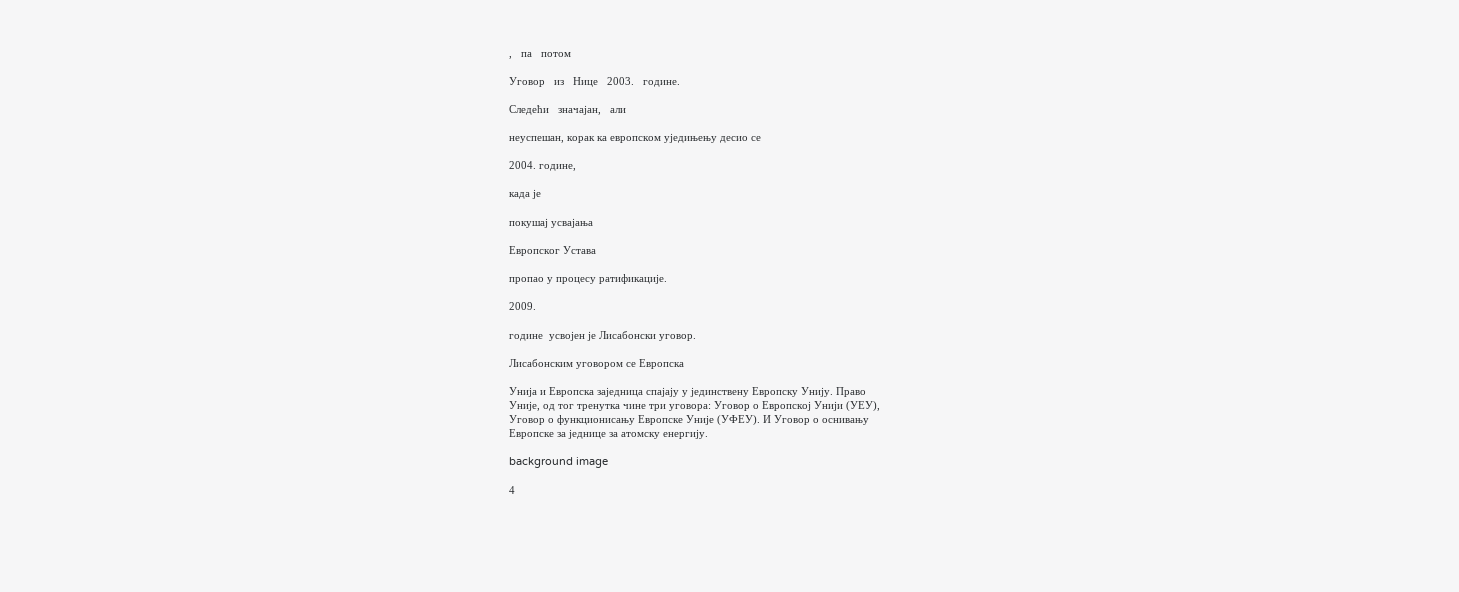,   па   потом

Уговор   из   Нице   2003.   године.

Следећи   значајан,   али

неуспешан, корак ка европском уједињењу десио се

2004. године,

када је

покушај усвајања

Европског Устава

пропао у процесу ратификације.

2009.

године  усвојен је Лисабонски уговор.

Лисабонским уговором се Европска

Унија и Европска заједница спајају у јединствену Европску Унију. Право
Уније, од тог тренутка чине три уговора: Уговор о Европској Унији (УЕУ),
Уговор о функционисању Европске Уније (УФЕУ). И Уговор о оснивању
Европске за једнице за атомску енергију.

background image

4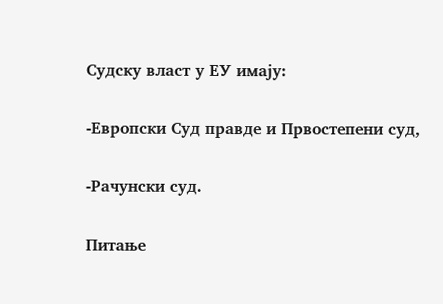Судску власт у ЕУ имају:

-Европски Суд правде и Првостепени суд,

-Рачунски суд.

Питање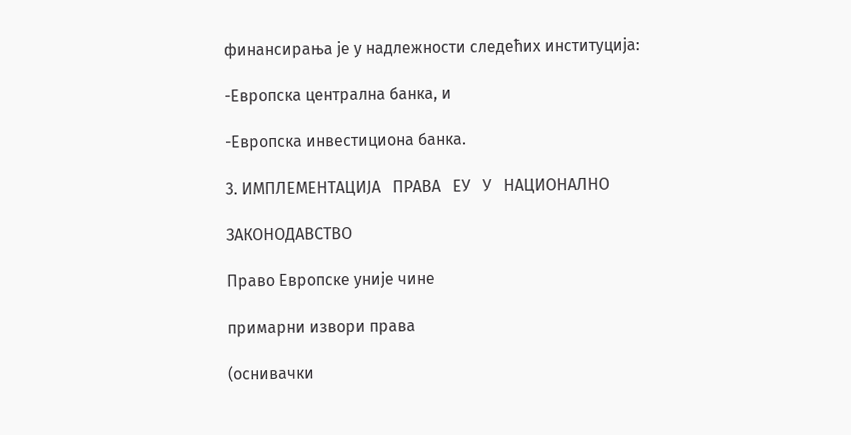финансирања је у надлежности следећих институција:

-Европска централна банка, и

-Европска инвестициона банка.

3. ИМПЛЕМЕНТАЦИЈА   ПРАВА   ЕУ   У   НАЦИОНАЛНО

ЗАКОНОДАВСТВО

Право Европске уније чине

примарни извори права

(оснивачки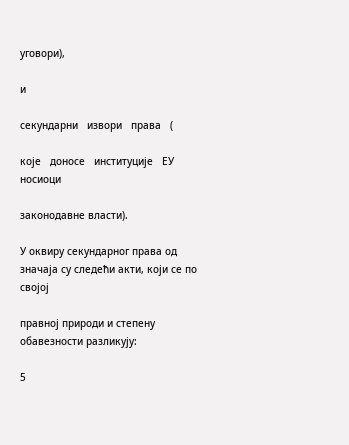уговори),

и

секундарни   извори   права   (

које   доносе   институције   ЕУ   носиоци

законодавне власти).

У оквиру секундарног права од значаја су следећи акти, који се по својој

правној природи и степену обавезности разликују:

5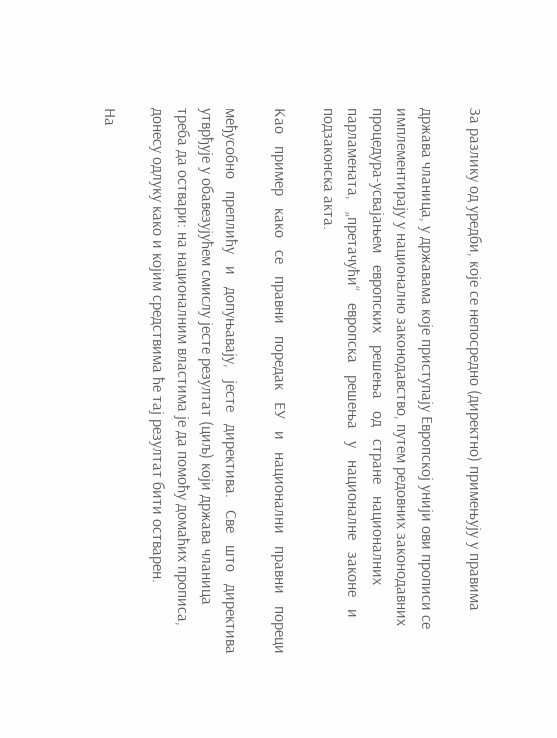За разлику од уредби, које се непосредно (директно) примењују у правима

држава чланица, у државама које приступају Европској унији ови прописи се
имплементирају у национално законодавство, путем редовних законодавних
процедура-усвајањем   европских   решења   од   стране   националних
парламената,   „претачући“   европска   решења   у   националне   законе   и
подзаконска акта.

Као   пример   како   се   правни   поредак   ЕУ   и   национални   правни   пореци

међусобно   преплићу   и   допуњавају,   јесте   директива.   Све   што   директива
утврђује у обавезујућем смислу јесте резултат (циљ) који држава чланица
треба да оствари: на националним властима је да помоћу домаћих прописа,
донесу одлуку како и којим средствима ће тај резултат бити остварен.

На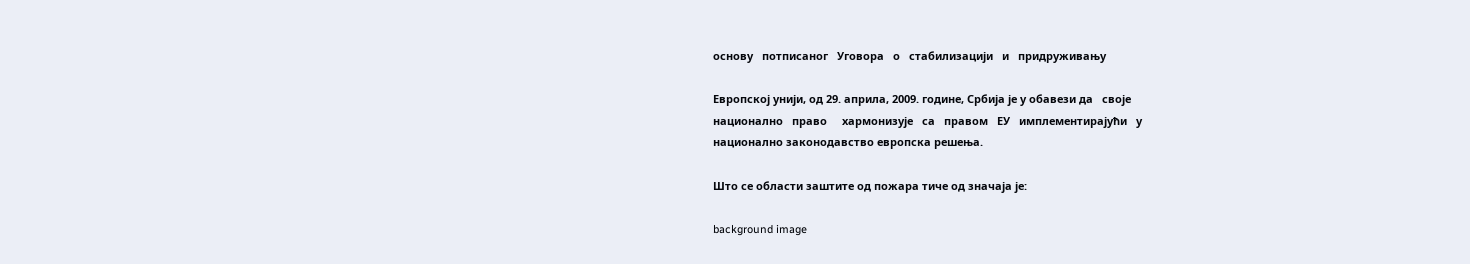основу   потписаног   Уговора   о   стабилизацији   и   придруживању

Европској унији, од 29. априла, 2009. године, Србија је у обавези да   своје
национално   право     хармонизује   са   правом   ЕУ   имплементирајући   у
национално законодавство европска решења.

Што се области заштите од пожара тиче од значаја је:

background image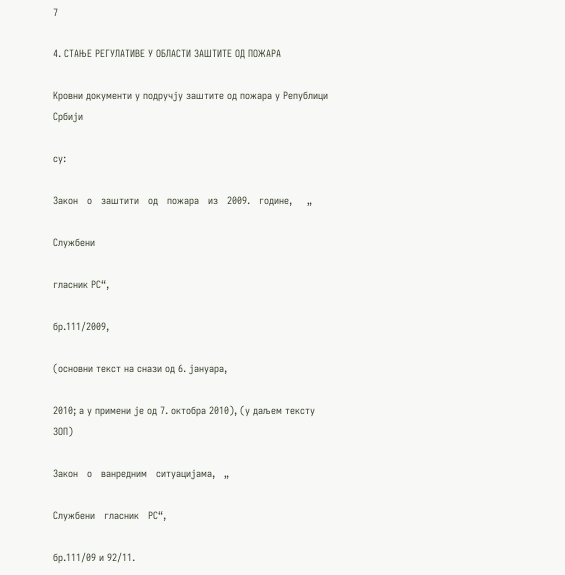7

4. СТАЊЕ РЕГУЛАТИВЕ У ОБЛАСТИ ЗАШТИТЕ ОД ПОЖАРА

Кровни документи у подручју заштите од пожара у Републици Србији

су:

Закон   о   заштити   од   пожара   из   2009.   године,     „

Службени

гласник РС“,

бр.111/2009,

(основни текст на снази од 6. јануара,

2010; а у примени је од 7. октобра 2010), (у даљем тексту ЗОП)

Закон   о   ванредним   ситуацијама,   „

Службени   гласник   РС“,

бр.111/09 и 92/11.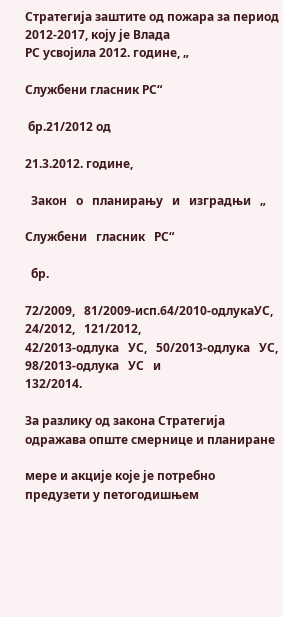Стратегија заштите од пожара за период 2012-2017, коју је Влада
РС усвојила 2012. године, „

Службени гласник РС“

 бр.21/2012 од

21.3.2012. године,

  Закон   о   планирању   и   изградњи   „

Службени   гласник   РС“

  бр.

72/2009,   81/2009-исп.64/2010-одлукаУС,   24/2012,   121/2012,
42/2013-одлука   УС,   50/2013-одлука   УС,   98/2013-одлука   УС   и
132/2014.

За разлику од закона Стратегија одражава опште смернице и планиране

мере и акције које је потребно предузети у петогодишњем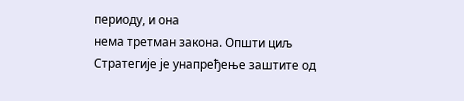периоду, и она
нема третман закона. Општи циљ Стратегије је унапређење заштите од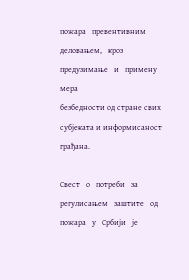пожара   превентивним   деловањем,   кроз   предузимање   и   примену   мера
безбедности од стране свих субјеката и информисаност грађана.

Свест   о   потреби   за   регулисањем   заштите   од   пожара   у   Србији   је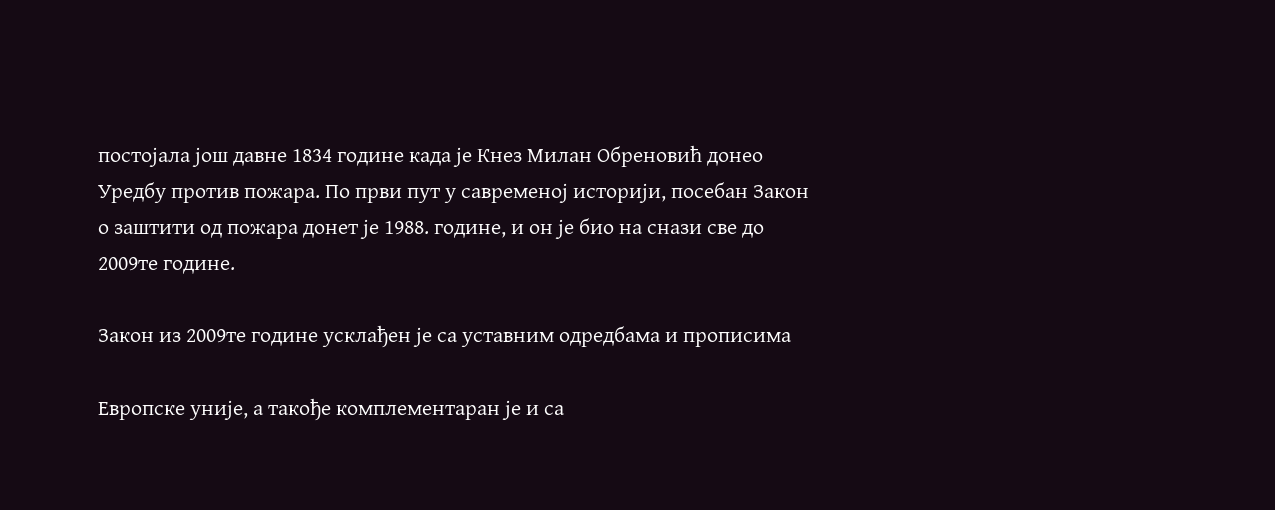постојала још давне 1834 године када је Кнез Милан Обреновић донео
Уредбу против пожара. По први пут у савременој историји, посебан Закон
о заштити од пожара донет је 1988. године, и он је био на снази све до
2009те године.

Закон из 2009те године усклађен је са уставним одредбама и прописима

Европске уније, а такође комплементаран је и са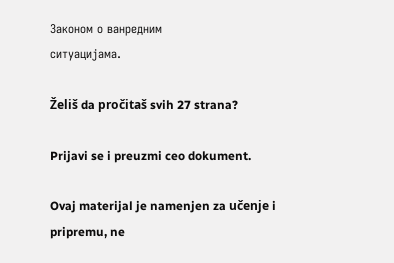Законом о ванредним
ситуацијама.

Želiš da pročitaš svih 27 strana?

Prijavi se i preuzmi ceo dokument.

Ovaj materijal je namenjen za učenje i pripremu, ne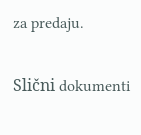za predaju.

Slični dokumenti